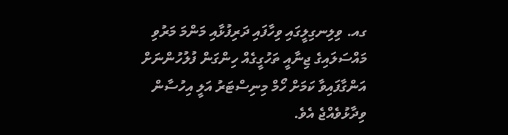ގއ. ވިލިނގިލީގައި ވިހާފައި ދަރިފުޅާއި މަންމަ މަރުވި މައްސަލައިގެ ޖިނާއީ ތަހުގީގެއް ހިންގަން ފުލުހުންނަށް އަންގާފައިވާ ކަމަށް ހޯމް މިނިސްޓަރު އަލީ އިހުސާން ވިދާޅުވެއްޖެ އެވެ.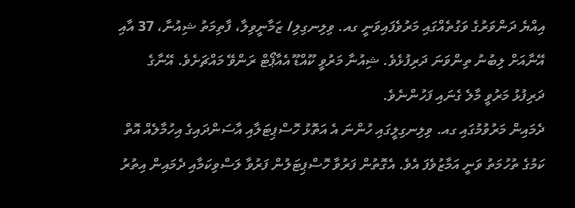އިއްޔެ ދަންވަރުގެ ވަގުތެއްގައި މަރުވެފައިވަނީ ގއ. ވިލިނގިލި/ ޒަމާނީވިލާ، ފާތިމަތު ޝިއުނާ، 37 އާއި އޭނާއަށް ލިބުނު ތިންވަނަ ދަރިފުޅެވެ. ޝިއުނާ މަރުވީ ކޫއްޑޫ އެއާޕޯޓް ރަންވޭ މައްޗަށެވެ. އޭނާގެ ދަރިފުޅު މަރުވީ މާލެ ގެނައި ފަހުންނެވެ.
ދެމައިން މަރުވުމުގައި ގއ. ވިލިނގިލީގައި ހުންނަ އެ އަތޮޅު ހޮސްޕިޓަލާއި އާސަންދައިގެ އިހުމާލެއް އޮތް ކަމުގެ ތުހުމަތު ވަނީ އަމާޒުވެފަ އެވެ. އެގޮތުން ފަރުވާ ހޮސްޕިޓަލުން ފަރުވާ ލަސްވިކަމާއި ދެމައިން އިތުރު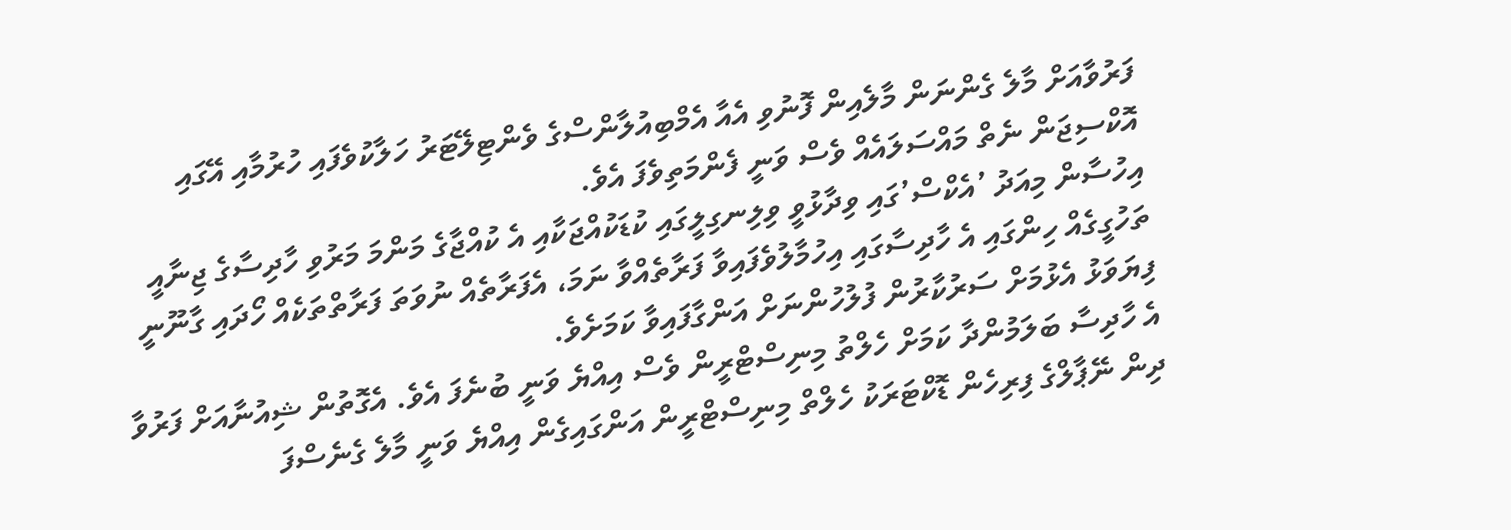ފަރުވާއަށް މާލެ ގެންނަން މާލެއިން ފޮނުވި އެއާ އެމްބިއުލާންސްގެ ވެންޓިލޭޓަރު ހަލާކުވެފައި ހުރުމާއި އޭގައި އޮކްސިޖަން ނެތް މައްސަލައެއް ވެސް ވަނީ ފެންމަތިވެފަ އެވެ.
އިހުސާން މިއަދު ’އެކްސް’ގައި ވިދާޅުވީ ވިލިނގިލީގައި ކުޑަކުއްޖަކާއި އެ ކުއްޖާގެ މަންމަ މަރުވި ހާދިސާގެ ޖިނާއީ ތަހުގީގެއް ހިންގައި އެ ހާދިސާގައި އިހުމާލުވެފައިވާ ފަރާތެއްވާ ނަމަ، އެފަރާތެއް ނުވަތަ ފަރާތްތަކެއް ހޯދައި ގާނޫނީ ފިޔަވަޅު އެޅުމަށް ސަރުކާރުން ފުލުހުންނަށް އަންގާފައިވާ ކަމަށެވެ.
އެ ހާދިސާ ބަލަމުންދާ ކަމަށް ހެލްތު މިނިސްޓްރީން ވެސް އިއްޔެ ވަނީ ބުނެފަ އެވެ. އެގޮތުން ޝިއުނާއަށް ފަރުވާ ދިން ނޭޕާލްގެ ފިރިހެން ޑޮކްޓަރަކު ހެލްތް މިނިސްޓްރީން އަންގައިގެން އިއްޔެ ވަނީ މާލެ ގެނެސްފަ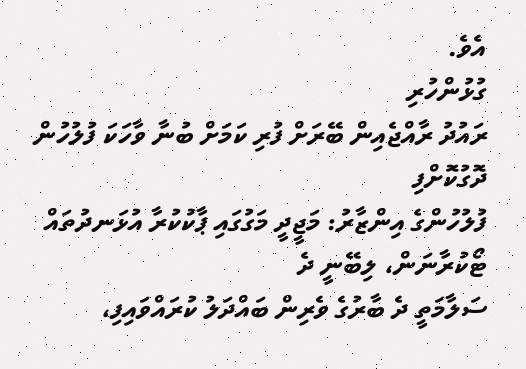އެވެ.
ގުޅުންހުރި
ރައުދު ރާއްޖެއިން ބޭރަށް ފުރި ކަމަށް ބުނާ ވާހަކަ ފުލުހުން ދޮގުކޮށްފި
ފުލުހުންގެ އިންޒާރު: މަޖީދީ މަގުގައި ޕާކުކުރާ އުޅަނދުތައް ޓޯކުރާނަން، ލިބޭނީ ދެ
ސަލާމަތީ ދެ ބާރުގެ ވެރިން ބައްދަލު ކުރައްވައިފި،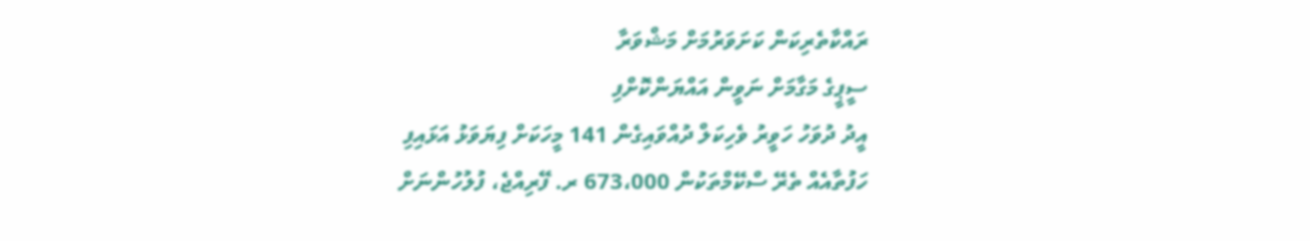ރައްކާތެރިކަން ކަށަވަރުމަށް މަޝްވަރާ
ސީޕީގެ މަގާމަށް ނަވީން އައްޔަންކޮށްފި
އީދު ދުވަހު ހަވީރު ވެހިކަލް ދުއްވައިގެން 141 މީހަކަށް ފިޔަވަޅު އަޅައިފި
ހަފުތާއެއް ތެރޭ ސްކޭމްތަކުން 673،000 ރ. ފޭރިއްޖެ، ފުލުހުންނަށް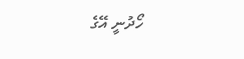ހޯދުނީ އޭގެ